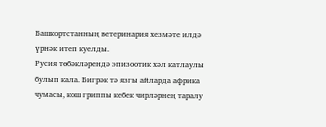Башкортстанның ветеринария хезмәте илдә үрнәк итеп куелды.
Русия төбәкләрендә эпизоотик хәл катлаулы булып кала. Бигрәк тә язгы айларда африка чумасы, кош гриппы кебек чирләрнең таралу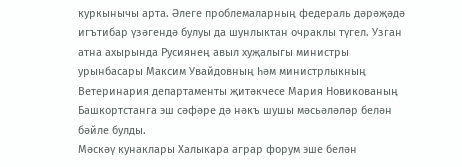куркынычы арта. Әлеге проблемаларның федераль дәрәҗәдә игътибар үзәгендә булуы да шунлыктан очраклы түгел. Узган атна ахырында Русиянең авыл хуҗалыгы министры урынбасары Максим Увайдовның һәм министрлыкның Ветеринария департаменты җитәкчесе Мария Новикованың Башкортстанга эш сәфәре дә нәкъ шушы мәсьәләләр белән бәйле булды.
Мәскәү кунаклары Халыкара аграр форум эше белән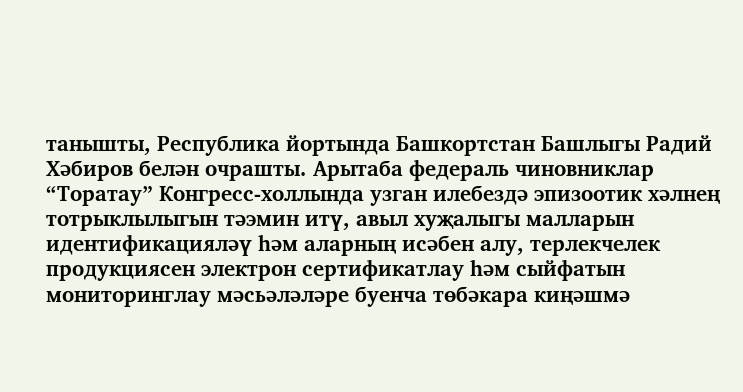танышты, Республика йортында Башкортстан Башлыгы Радий Хәбиров белән очрашты. Арытаба федераль чиновниклар “Торатау” Конгресс-холлында узган илебездә эпизоотик хәлнең тотрыклылыгын тәэмин итү, авыл хуҗалыгы малларын идентификацияләү һәм аларның исәбен алу, терлекчелек продукциясен электрон сертификатлау һәм сыйфатын мониторинглау мәсьәләләре буенча төбәкара киңәшмә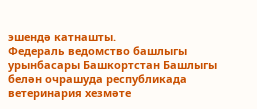эшендә катнашты.
Федераль ведомство башлыгы урынбасары Башкортстан Башлыгы белән очрашуда республикада ветеринария хезмәте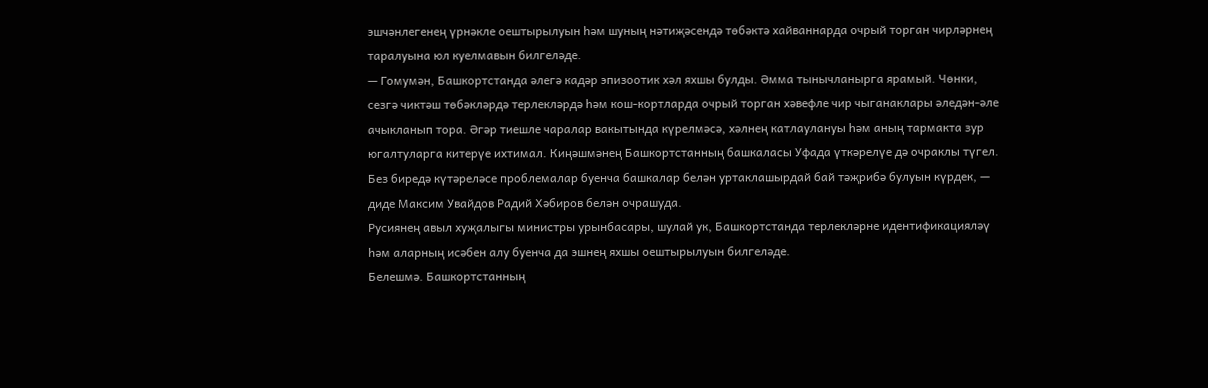эшчәнлегенең үрнәкле оештырылуын һәм шуның нәтиҗәсендә төбәктә хайваннарда очрый торган чирләрнең таралуына юл куелмавын билгеләде.
— Гомумән, Башкортстанда әлегә кадәр эпизоотик хәл яхшы булды. Әмма тынычланырга ярамый. Чөнки, сезгә чиктәш төбәкләрдә терлекләрдә һәм кош-кортларда очрый торган хәвефле чир чыганаклары әледән-әле ачыкланып тора. Әгәр тиешле чаралар вакытында күрелмәсә, хәлнең катлаулануы һәм аның тармакта зур югалтуларга китерүе ихтимал. Киңәшмәнең Башкортстанның башкаласы Уфада үткәрелүе дә очраклы түгел. Без биредә күтәреләсе проблемалар буенча башкалар белән уртаклашырдай бай тәҗрибә булуын күрдек, — диде Максим Увайдов Радий Хәбиров белән очрашуда.
Русиянең авыл хуҗалыгы министры урынбасары, шулай ук, Башкортстанда терлекләрне идентификацияләү һәм аларның исәбен алу буенча да эшнең яхшы оештырылуын билгеләде.
Белешмә. Башкортстанның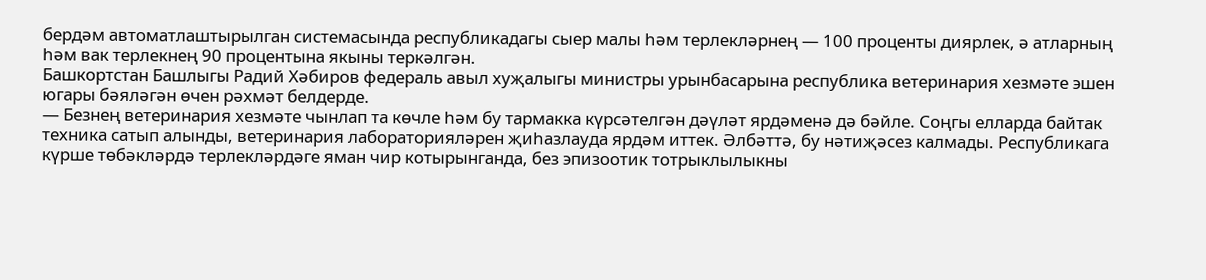бердәм автоматлаштырылган системасында республикадагы сыер малы һәм терлекләрнең — 100 проценты диярлек, ә атларның һәм вак терлекнең 90 процентына якыны теркәлгән.
Башкортстан Башлыгы Радий Хәбиров федераль авыл хуҗалыгы министры урынбасарына республика ветеринария хезмәте эшен югары бәяләгән өчен рәхмәт белдерде.
— Безнең ветеринария хезмәте чынлап та көчле һәм бу тармакка күрсәтелгән дәүләт ярдәменә дә бәйле. Соңгы елларда байтак техника сатып алынды, ветеринария лабораторияләрен җиһазлауда ярдәм иттек. Әлбәттә, бу нәтиҗәсез калмады. Республикага күрше төбәкләрдә терлекләрдәге яман чир котырынганда, без эпизоотик тотрыклылыкны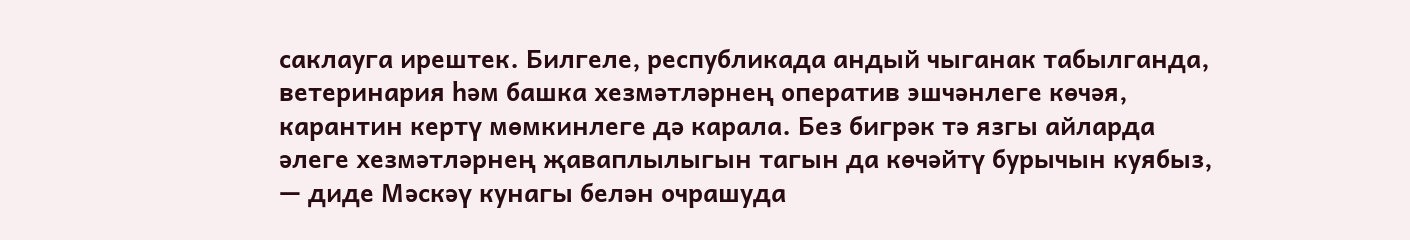саклауга ирештек. Билгеле, республикада андый чыганак табылганда, ветеринария һәм башка хезмәтләрнең оператив эшчәнлеге көчәя, карантин кертү мөмкинлеге дә карала. Без бигрәк тә язгы айларда әлеге хезмәтләрнең җаваплылыгын тагын да көчәйтү бурычын куябыз, — диде Мәскәү кунагы белән очрашуда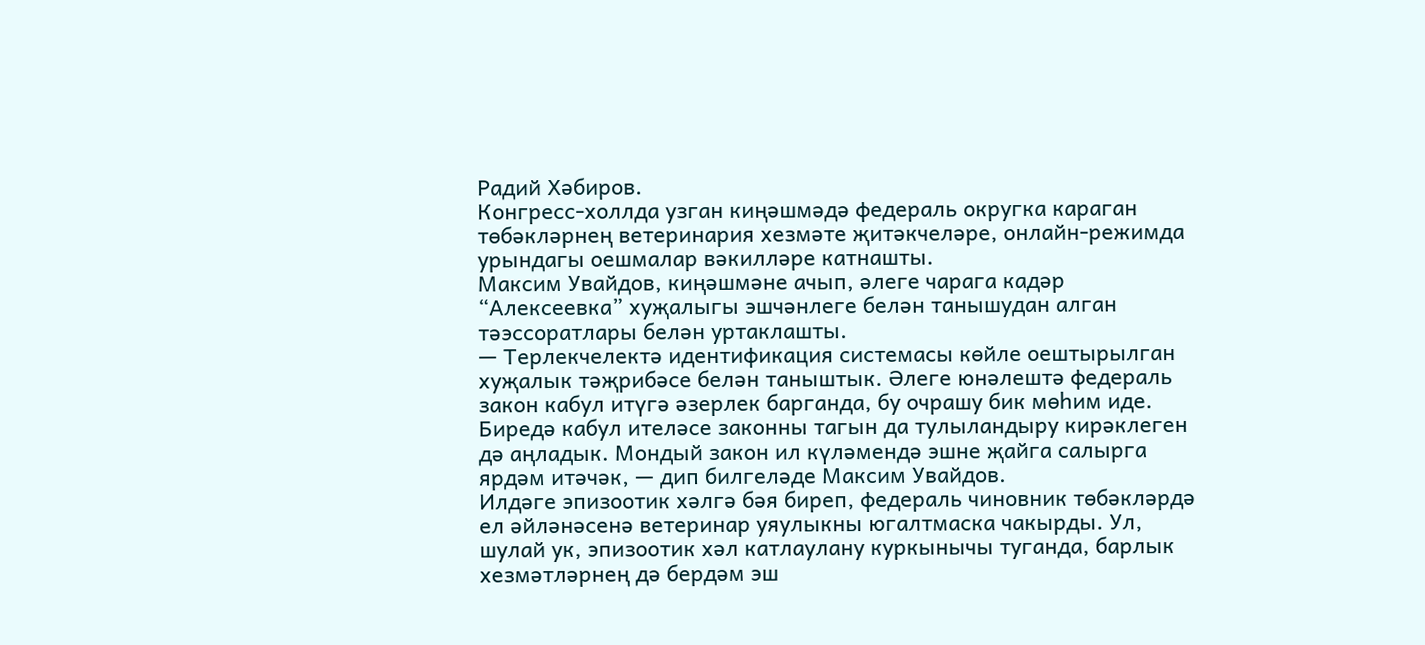Радий Хәбиров.
Конгресс-холлда узган киңәшмәдә федераль округка караган төбәкләрнең ветеринария хезмәте җитәкчеләре, онлайн-режимда урындагы оешмалар вәкилләре катнашты.
Максим Увайдов, киңәшмәне ачып, әлеге чарага кадәр “Алексеевка” хуҗалыгы эшчәнлеге белән танышудан алган тәэссоратлары белән уртаклашты.
— Терлекчелектә идентификация системасы көйле оештырылган хуҗалык тәҗрибәсе белән таныштык. Әлеге юнәлештә федераль закон кабул итүгә әзерлек барганда, бу очрашу бик мөһим иде. Биредә кабул ителәсе законны тагын да тулыландыру кирәклеген дә аңладык. Мондый закон ил күләмендә эшне җайга салырга ярдәм итәчәк, — дип билгеләде Максим Увайдов.
Илдәге эпизоотик хәлгә бәя биреп, федераль чиновник төбәкләрдә ел әйләнәсенә ветеринар уяулыкны югалтмаска чакырды. Ул, шулай ук, эпизоотик хәл катлаулану куркынычы туганда, барлык хезмәтләрнең дә бердәм эш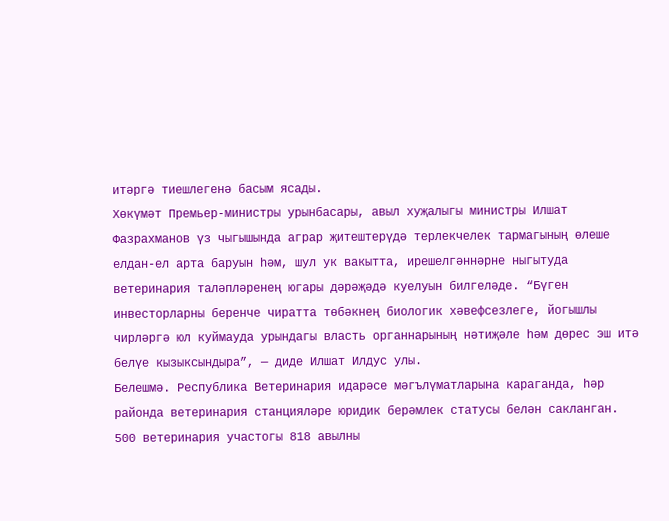итәргә тиешлегенә басым ясады.
Хөкүмәт Премьер-министры урынбасары, авыл хуҗалыгы министры Илшат Фазрахманов үз чыгышында аграр җитештерүдә терлекчелек тармагының өлеше елдан-ел арта баруын һәм, шул ук вакытта, ирешелгәннәрне ныгытуда ветеринария таләпләренең югары дәрәҗәдә куелуын билгеләде. “Бүген инвесторларны беренче чиратта төбәкнең биологик хәвефсезлеге, йогышлы чирләргә юл куймауда урындагы власть органнарының нәтиҗәле һәм дөрес эш итә белүе кызыксындыра”, — диде Илшат Илдус улы.
Белешмә. Республика Ветеринария идарәсе мәгълүматларына караганда, һәр районда ветеринария станцияләре юридик берәмлек статусы белән сакланган. 500 ветеринария участогы 818 авылны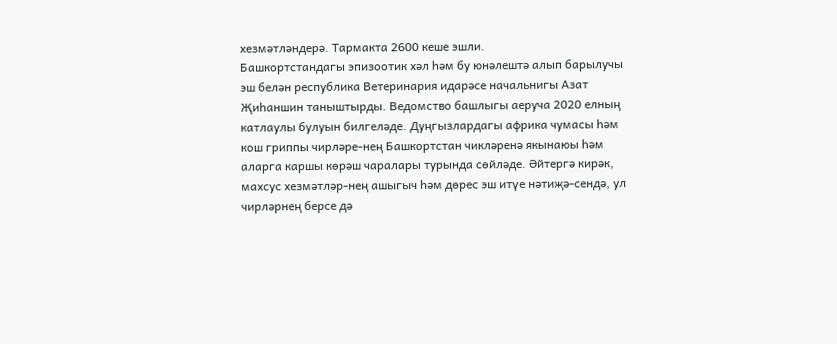хезмәтләндерә. Тармакта 2600 кеше эшли.
Башкортстандагы эпизоотик хәл һәм бу юнәлештә алып барылучы эш белән республика Ветеринария идарәсе начальнигы Азат Җиһаншин таныштырды. Ведомство башлыгы аеруча 2020 елның катлаулы булуын билгеләде. Дуңгызлардагы африка чумасы һәм кош гриппы чирләре-нең Башкортстан чикләренә якынаюы һәм аларга каршы көрәш чаралары турында сөйләде. Әйтергә кирәк, махсус хезмәтләр-нең ашыгыч һәм дөрес эш итүе нәтиҗә-сендә, ул чирләрнең берсе дә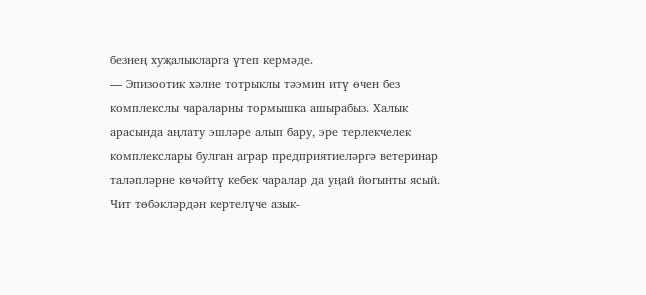безнең хуҗалыкларга үтеп кермәде.
— Эпизоотик хәлне тотрыклы тәэмин итү өчен без комплекслы чараларны тормышка ашырабыз. Халык арасында аңлату эшләре алып бару, эре терлекчелек комплекслары булган аграр предприятиеләргә ветеринар таләпләрне көчәйтү кебек чаралар да уңай йогынты ясый. Чит төбәкләрдән кертелүче азык-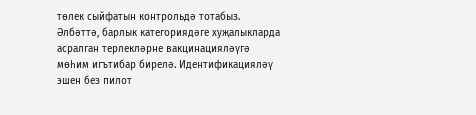төлек сыйфатын контрольдә тотабыз. Әлбәттә, барлык категориядәге хуҗалыкларда асралган терлекләрне вакцинацияләүгә мөһим игътибар бирелә. Идентификацияләү эшен без пилот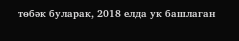төбәк буларак, 2018 елда ук башлаган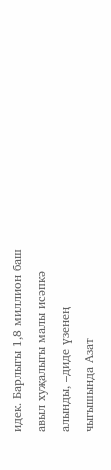идек. Барлыгы 1,8 миллион баш авыл хуҗалыгы малы исәпкә алынды, –диде үзенең чыгышында Азат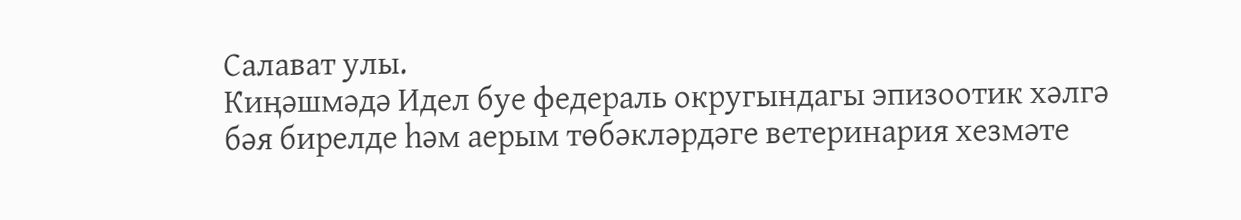Салават улы.
Киңәшмәдә Идел буе федераль округындагы эпизоотик хәлгә бәя бирелде һәм аерым төбәкләрдәге ветеринария хезмәте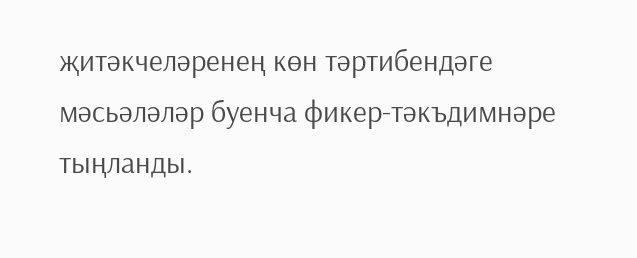җитәкчеләренең көн тәртибендәге мәсьәләләр буенча фикер-тәкъдимнәре тыңланды.